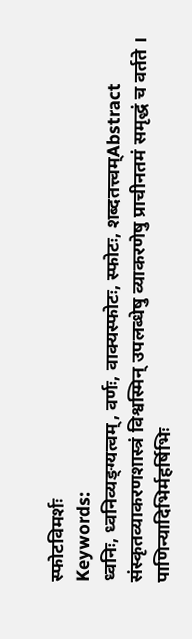स्फोटविमर्शः
Keywords:
ध्वनिः, ध्वनिव्यङ्ग्यत्वम्, वर्णः, वाक्यस्फोटः, स्फोटः, शब्दतत्त्वम्Abstract
संस्कृतव्याकरणशास्त्रं विश्वस्मिन् उपलब्धेषु व्याकरणेषु प्राचीनतमं समृद्धं च वर्तते । पाणिन्यादिभिर्महर्षिभिः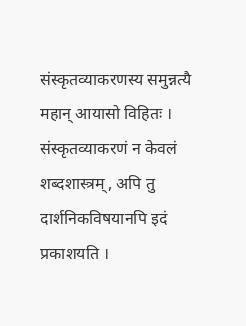संस्कृतव्याकरणस्य समुन्नत्यै महान् आयासो विहितः । संस्कृतव्याकरणं न केवलं शब्दशास्त्रम्, अपि तु दार्शनिकविषयानपि इदं प्रकाशयति ।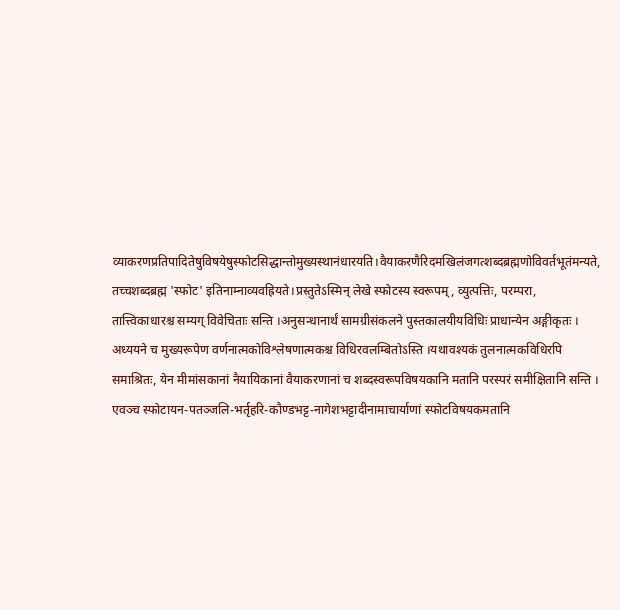व्याकरणप्रतिपादितेषुविषयेषुस्फोटसिद्धान्तोमुख्यस्थानंधारयति।वैयाकरणैरिदमखिलंजगत्शब्दब्रह्मणोविवर्तभूतंमन्यते, तच्चशब्दब्रह्म 'स्फोट' इतिनाम्नाव्यवह्रियते।प्रस्तुतेऽस्मिन् लेखे स्फोटस्य स्वरूपम्, व्युत्पत्तिः, परम्परा, तात्त्विकाधारश्च सम्यग् विवेचिताः सन्ति ।अनुसन्धानार्थं सामग्रीसंकलने पुस्तकालयीयविधिः प्राधान्येन अङ्गीकृतः । अध्ययने च मुख्यरूपेण वर्णनात्मकोविश्लेषणात्मकश्च विधिरवलम्बितोऽस्ति ।यथावश्यकं तुलनात्मकविधिरपि समाश्रितः, येन मीमांसकानां नैयायिकानां वैयाकरणानां च शब्दस्वरूपविषयकानि मतानि परस्परं समीक्षितानि सन्ति । एवञ्च स्फोटायन-पतञ्जलि-भर्तृहरि-कौण्डभट्ट-नागेशभट्टादीनामाचार्याणां स्फोटविषयकमतानि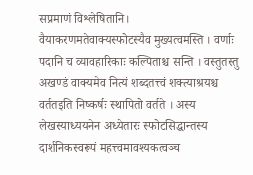सप्रमाणं विश्लेषितानि। वैयाकरणमतेवाक्यस्फोटस्यैव मुख्यत्वमस्ति । वर्णाः पदानि च व्यावहारिकाः कल्पिताश्च सन्ति । वस्तुतस्तु अखण्डं वाक्यमेव नित्यं शब्दतत्त्वं शक्त्याश्रयश्च वर्ततइति निष्कर्षः स्थापितो वर्तते । अस्य लेखस्याध्ययनेन अध्येतारः स्फोटसिद्धान्तस्य दार्शनिकस्वरूपं महत्त्वमावश्यकत्वञ्च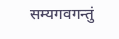सम्यगवगन्तुं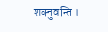शक्नुवन्ति ।